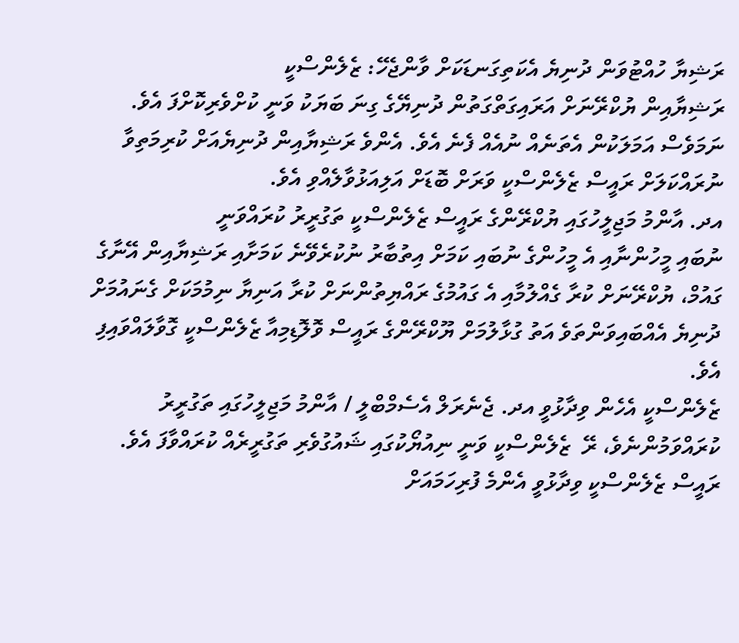ރަޝިޔާ ހުއްޓުވަން ދުނިޔެ އެކަތިގަނޑަކަށް ވާންޖެހޭ: ޒެލެންސްކީ
ރަޝިޔާއިން ޔުކްރޭނަށް އަރައިގަތްގަތުން ދުނިޔޭގެ ގިނަ ބަޔަކު ވަނީ ކުށްވެރިކޮށްފަ އެވެ. ނަމަވެސް އަމަލަކުން އެތަނެއް ނުއެއް ފެނެ އެވެ. އެންވެ ރަޝިޔާއިން ދުނިޔެއަށް ކުރިމަތިވާ ނުރައްކަލަށް ރައީސް ޒެލެންސްކީ ވަރަށް ބޮޑަށް އަލިއަޅުވާލެއްވި އެވެ.
އދ. އާންމު މަޖިލީހުގައި ޔުކްރޭންގެ ރައީސް ޒެލެންސްކީ ތަގުރީރު ކުރައްވަނީ
ނުބައި މީހުންނާއި އެ މީހުންގެ ނުބައި ކަމަށް އިތުބާރު ނުކުރެވޭނެ ކަމަށާއި ރަޝިޔާއިން އޭނާގެ ގައުމް، ޔުކްރޭނަށް ކުރާ ގެއްލުމާއި އެ ގައުމުގެ ރައްޔިތުންނަށް ކުރާ އަނިޔާ ނިމުމަކަށް ގެނައުމަށް ދުނިޔެ އެއްބައިވަންތަވެ އަތު ގުޅާލުމަށް ޔޫކްރޭންގެ ރައީސް ވޮލޮޑިމިއާ ޒެލެންސްކީ ގޮވާލައްވައިފި އެވެ.
ޒެލެންސްކީ އެހެން ވިދާޅުވީ އދ. ޖެނެރަލް އެސެމްބްލީ / އާންމު މަޖިލީހުގައި ތަގުރީރު ކުރައްވަމުންނެވެ، ރޭ  ޒެލެންސްކީ ވަނީ ނިއުޔޯކުގައި ޝައުގުވެރި ތަގުރީރެއް ކުރައްވާފަ އެވެ.
ރައީސް ޒެލެންސްކީ ވިދާޅުވީ އެންމެ ފުރިހަމައަށް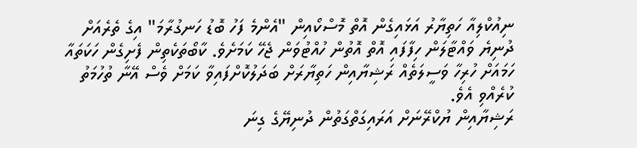ނިއުކްލިއާ ހަތިޔާރު އަޅައިގެން އޮތް މޮސްކޯއިން "އެންމެ ފަހު ބޮޑު ހަނގުރާމަ" އިގެ ތެރެއަށް ދުނިޔެ ވައްޓާލަން ހިފާފައި އޮތް އޮތުން ހުއްޓުވަން ޖެހޭ ކަމަށެވެ. ކާބޯތަކެތިން ފެށިގެން ހަކަތައާ ހަމައަށް ހުރިހާ ވަސީލަތެއް ރަޝިޔާއިން ހަތިޔާރަށް ބަދަލުކޮށްފައިވާ ކަމަށް ވެސް އޭނާ ތުހުމަތު ކުރެއްވި އެވެ.
ރަޝިޔާއިން ޔުކްރޭނަށް އަރައިގަތްގަތުން ދުނިޔޭގެ ގިނަ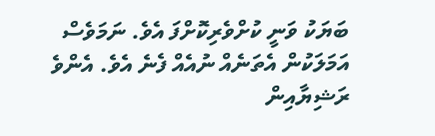ބަޔަކު ވަނީ ކުށްވެރިކޮށްފަ އެވެ. ނަމަވެސް އަމަލަކުން އެތަނެއް ނުއެއް ފެނެ އެވެ. އެންވެ ރަޝިޔާއިން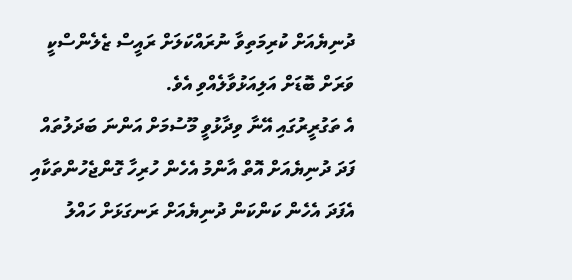ދުނިޔެއަށް ކުރިމަތިވާ ނުރައްކަލަށް ރައީސް ޒެލެންސްކީ ވަރަށް ބޮޑަށް އަލިއަޅުވާލެއްވި އެވެ.
އެ ތަގުރީރުގައި އޭނާ ވިދާޅުވީ މޫސުމަށް އަންނަ ބަދަލުތައް ފަދަ ދުނިޔެއަށް އޮތް އާންމު އެހެން ހުރިހާ ގޮންޖެހުންތަކާއި އެފަދަ އެހެން ކަންކަން ދުނިޔެއަށް ރަނގަޅަށް ހައްލު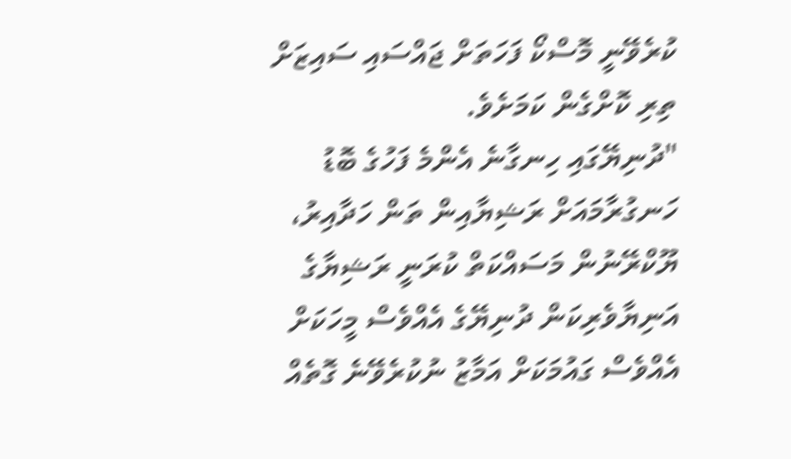ކުރެވޭނީ މޮސްކޯ ފަހަތަށް ޖައްސައި ސައިޒަށް ތިރި ކޮށްގެން ކަމަށެވެ.
"ދުނިޔޭގައި ހިނގާނެ އެންމެ ފަހުގެ ބޮޑު ހަނގުރާމައަށް ރަޝިޔާއިން ތަން ހަދާއިރު، ޔޫކްރޭނުން މަސައްކަތް ކުރަނީ ރަޝިޔާގެ އަނިޔާވެރިކަން ދުނިޔޭގެ އެއްވެސް މީހަކަށް އެއްވެސް ގައުމަކަށް އަމާޒު ނުކުރެވޭނެ ގޮތެއް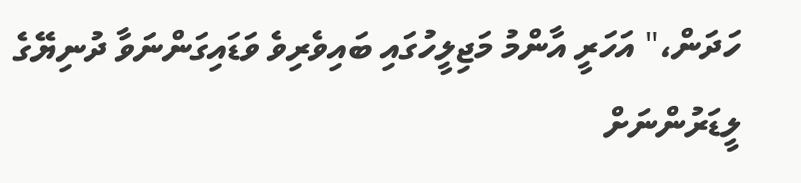ހަދަން،" އަހަރީ އާންމު މަޖިލީހުގައި ބައިވެރިވެ ވަޑައިގަންނަވާ ދުނިޔޭގެ ލީޑަރުންނަށް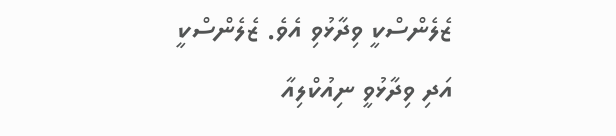ޒެލެންސްކީ ވިދާޅުވި އެވެ. ޒެލެންސްކީ އަދި ވިދާޅުވީ ނިއުކްލިއާ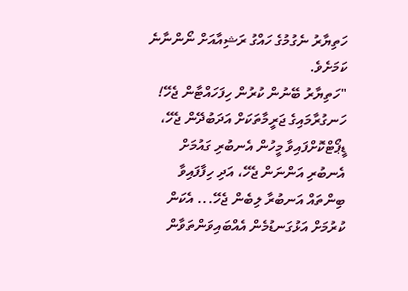ހަތިޔާރު ނެގުމުގެ ހައްގު ރަޝިއާއަށް ނޯންނާނެ ކަމަށެވެ.
"ހަތިޔާރު ބޭނުން ކުރުން ހިފަހައްޓާން ޖެހޭ! ހަނގުރާމައިގެ ޖަރީމާތަކަށް އަދަބުދޭން ޖެހޭ، ޑީޕޯޓްކޮށްފައިވާ މީހުން އެނބުރި ގައުމަށް އެނބުރި އަންނަން ޖެހޭ، އަދި ހިފާފައިވާ ބިންތައް އަނބުރާ ލިބެން ޖެހޭ... އެކަން ކުރުމަށް އަޅުގަނޑުމެން އެއްބައިވަންތަވާން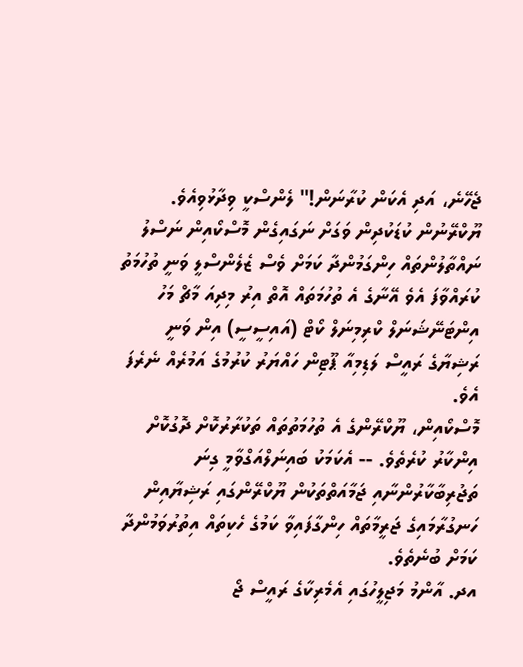ޖެހޭނެ، އަދި އެކަން ކުރާނަން!" ލެންސްކީ ވިދާޅުވިއެވެ.
ޔޫކްރޭނުން ކުޑަކުދިން ވަގަށް ނަގައިގެން މޮސްކޯއިން ނަސްލު ނައްތާލުންތައް ހިންގަމުންދާ ކަމަށް ވެސް ޒެލެންސްލީ ވަނީ ތުހުމަތު ކުރައްވާފަ އެވެ އޭނާގެ އެ ތުހުމަތައް އޮތް އިރު މިދިއަ މާޗް މަހު އިންޓަނޭޝަނަލް ކްރިމިނަލް ކޯޓް (އައިސީސީ) އިން ވަނީ ރަޝިޔާގެ ރައީސް ލަޑިމިއާ ޕޫޓިން ހައްޔަރު ކުރުމުގެ އަމުރެއް ނެރެފަ އެވެ.
މޮސްކޯއިން، ޔޫކްރޭންގެ އެ ތުހުމަތުތައް ތަކުރާރުކޮށް ދޮގުކޮށް އިންކާރު ކުރެތެވެ. -- އެކަމަކު ބައިނަލްއަގްވާމީ ގިނަ ތަޖުރިބާކާރުންނާއި ޖަމާއަތްތަކުން ޔޫކްރޭންގައި ރަޝިޔާއިން ހަނގުރާމައިގެ ޖަރީމާތައް ހިންގާފައިވާ ކަމުގެ ހެކިތައް އިތުރުވަމުންދާ ކަމަށް ބުނެތެވެ.
އދ. އާންމު މަޖިލީހުގައި އެމެރިކާގެ ރައީސް ޖޯ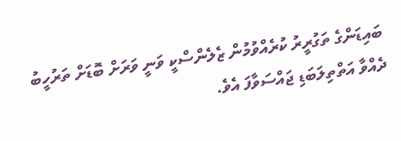ބައިޑަންގެ ތަގުރީރު ކުރެއްވުމުން ޒެލެންސްކީ ވަނީ ވަރަށް ބޮޑަށް ތަރުހީބު ދެއްވާ އަތްތިލަބަޑި ޖައްސަވާފަ އެވެ.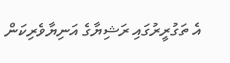އެ ތަގުރީރުގައި ރަޝިޔާގެ އަނިޔާވެރިކަން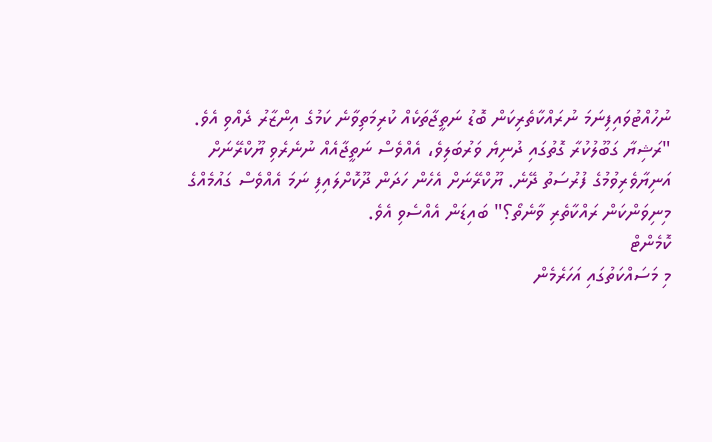ނުހުއްޓުވައިފިނަމަ ނުރައްކާތެރިކަން ބޮޑު ނަތީޖާތަކެއް ކުރިމަތިވާނެ ކަމުގެ އިންޒާރު ދެއްވި އެވެ.
"ރަޝިޔާ ގަބޫލުކުރާ ގޮތުގައި ދުނިޔެ ވަރުބަލިވެ، އެއްވެސް ނަތީޖާއެއް ނުނެރެވި ޔޫކްރޭނަށް އަނިޔާވެރިވުމުގެ ފުރުސަތު ދޭނެ. ޔޫކްރޭނަށް އެހެން ހަދަން ދޫކޮށްލައިފި ނަމަ އެއްވެސް ގައުމެއްގެ މިނިވަންކަން ރައްކާތެރި ވާނެތޯ؟" ބައިޑަން އެއްސެވި އެވެ.
ކޮމެންޓް
މި މަސައްކަތުގައި އަހަރެމެން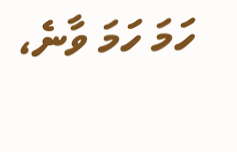ހަމަ ހަމަ ވާނެ،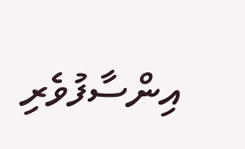އިންސާފުވެރި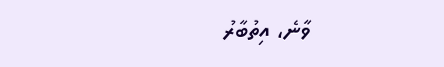ވާނެ، އިތުބާރު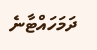ދަމަހައްޓާނެ